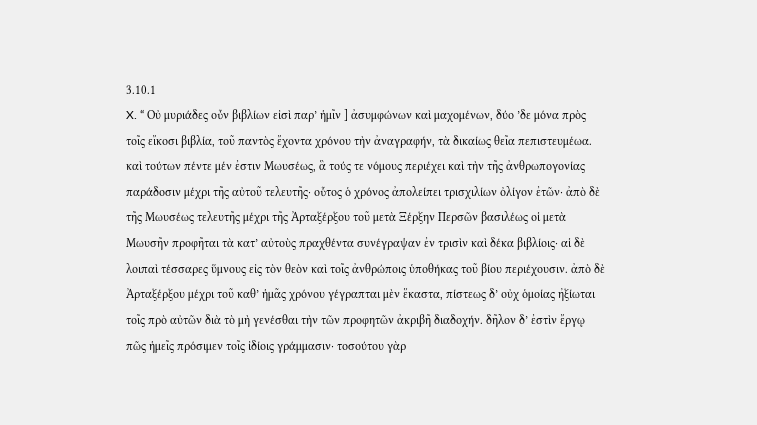3.10.1
X. “ Οὐ μυριάδες οὖν βιβλίων εἰσὶ παρ’ ἡμῖν ] ἀσυμφώνων καὶ μαχομένων, δύο ’δε μόνα πρὸς τοῖς εἴκοσι βιβλία, τοῦ παντὸς ἔχοντα χρόνου τὴν ἀναγραφήν, τὰ δικαίως θεῖα πεπιστευμέωα. καὶ τούτων πέντε μέν ἐστιν Μωυσέως, ἃ τούς τε νόμους περιέχει καὶ τὴν τῆς ἀνθρωπογονίας παράδοσιν μέχρι τῆς αὐτοῦ τελευτῆς· οὗτος ὁ χρόνος ἀπολείπει τρισχιλίων ὀλίγον ἐτῶν· ἀπὸ δὲ τῆς Μωυσέως τελευτῆς μέχρι τῆς Ἀρταξέρξου τοῦ μετὰ Ξέρξην Περσῶν βασιλέως οἱ μετὰ Μωυσῆν προφῆται τὰ κατ’ αὐτοὺς πραχθέντα συνέγραψαν ἐν τρισὶν καὶ δέκα βιβλίοις· αἱ δὲ λοιπαὶ τέσσαρες ὕμνους εἰς τὸν θεὸν καὶ τοῖς ἀνθρώποις ὑποθήκας τοῦ βίου περιέχουσιν. ἀπὸ δὲ Ἀρταξέρξου μέχρι τοῦ καθ’ ἡμᾶς χρόνου γέγραπται μὲν ἕκαστα, πίστεως δ’ οὐχ ὁμοίας ἠξίωται τοῖς πρὸ αὐτῶν διὰ τὸ μὴ γενέσθαι τὴν τῶν προφητῶν ἀκριβῆ διαδοχήν. δῆλον δ’ ἐστὶν ἔργῳ πῶς ἡμεῖς πρόσιμεν τοῖς ἰδίοις γράμμασιν· τοσούτου γὰρ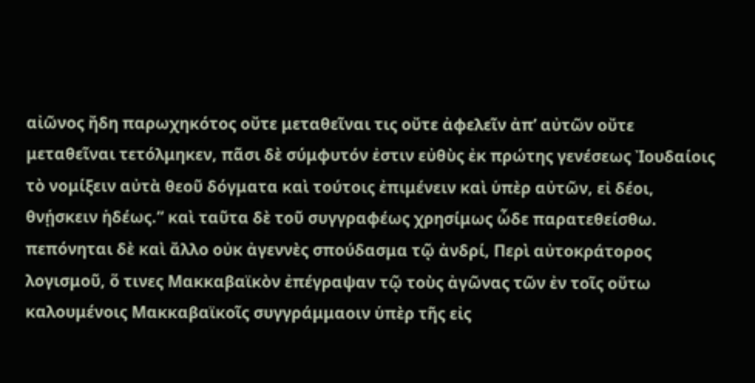αἰῶνος ἤδη παρωχηκότος οὔτε μεταθεῖναι τις οὔτε ἀφελεῖν ἀπ’ αὐτῶν οὔτε μεταθεῖναι τετόλμηκεν, πᾶσι δὲ σύμφυτόν ἐστιν εὐθὺς ἐκ πρώτης γενέσεως Ἰουδαίοις τὸ νομίξειν αὐτὰ θεοῦ δόγματα καὶ τούτοις ἐπιμένειν καὶ ὑπὲρ αὐτῶν, εἰ δέοι, θνῄσκειν ἡδέως.” καὶ ταῦτα δὲ τοῦ συγγραφέως χρησίμως ὧδε παρατεθείσθω. πεπόνηται δὲ καὶ ἄλλο οὐκ ἀγεννὲς σπούδασμα τῷ ἀνδρί, Περὶ αὐτοκράτορος λογισμοῦ, ὅ τινες Μακκαβαϊκὸν ἐπέγραψαν τῷ τοὺς ἀγῶνας τῶν ἐν τοῖς οὕτω καλουμένοις Μακκαβαϊκοῖς συγγράμμαοιν ὑπὲρ τῆς εἰς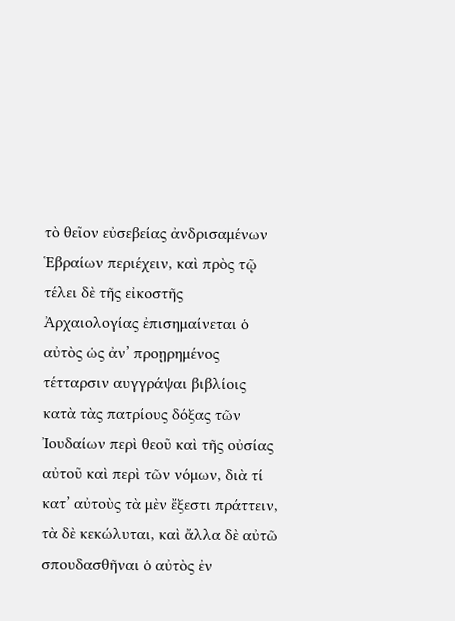τὸ θεῖον εὐσεβείας ἀνδρισαμένων Ἑβραίων περιέχειν, καὶ πρὸς τῷ τέλει δὲ τῆς εἰκοστῆς Ἀρχαιολογίας ἐπισημαίνεται ὁ αὐτὸς ὡς ἀν’ προῃρημένος τέτταρσιν αυγγράψαι βιβλίοις κατὰ τὰς πατρίους δόξας τῶν Ἰουδαίων περὶ θεοῦ καὶ τῆς οὐσίας αὐτοῦ καὶ περὶ τῶν νόμων, διὰ τί κατ’ αὐτοὺς τὰ μὲν ἔξεστι πράττειν, τὰ δὲ κεκώλυται, καὶ ἄλλα δὲ αὐτῶ σπουδασθῆναι ὁ αὐτὸς ἐν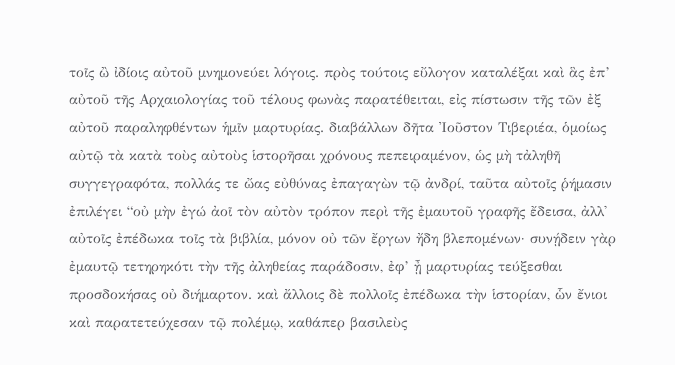τοῖς ὢ ἰδίοις αὐτοῦ μνημονεύει λόγοις. πρὸς τούτοις εὔλογον καταλέξαι καὶ ἃς ἐπ’ αὐτοῦ τῆς Αρχαιολογίας τοῦ τέλους φωνὰς παρατέθειται, εἰς πίστωσιν τῆς τῶν ἐξ αὐτοῦ παραληφθέντων ἡμῖν μαρτυρίας. διαβάλλων δῆτα Ἰοῦστον Τιβεριέα, ὁμοίως αὐτῷ τὰ κατὰ τοὺς αὐτοὺς ἱστορῆσαι χρόνους πεπειραμένον, ὡς μὴ τἀληθῆ συγγεγραφότα, πολλάς τε ὤας εὐθύνας ἐπαγαγὼν τῷ ἀνδρί, ταῦτα αὐτοῖς ῥήμασιν ἐπιλέγει “οὐ μὴν ἐγώ ἀοῖ τὸν αὐτὸν τρόπον περὶ τῆς ἐμαυτοῦ γραφῆς ἔδεισα, ἀλλ' αὐτοῖς ἐπέδωκα τοῖς τὰ βιβλία, μόνον οὐ τῶν ἔργων ἤδη βλεπομένων· συνῄδειν γὰρ ἐμαυτῷ τετηρηκότι τὴν τῆς ἀληθείας παράδοσιν, ἐφ’ ᾖ μαρτυρίας τεύξεσθαι προσδοκήσας οὐ διήμαρτον. καὶ ἄλλοις δὲ πολλοῖς ἐπέδωκα τὴν ἱστορίαν, ὧν ἔνιοι καὶ παρατετεύχεσαν τῷ πολέμῳ, καθάπερ βασιλεὺς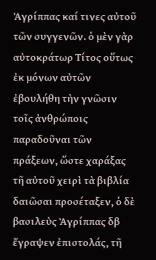Ἀγρίππας καί τινες αὐτοῦ τῶν συγγενῶν. ὁ μὲν γὰρ αὐτοκράτωρ Τίτος οὕτως ἐκ μόνων αὐτῶν ἐβουλήθη τὴν γνῶσιν τοῖς ἀνθρώποις παραδοῦναι τῶν πράξεων, ὥστε χαράξας τῆ αὐτοῦ χειρὶ τὰ βιβλία δαιῶσαι προσέταξεν, ὁ δὲ βασιλεὺς Ἀγρίππας δβ ἔγραψεν ἐπιστολάς, τῆ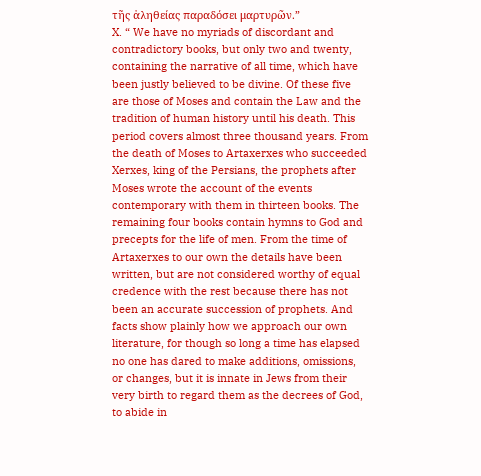τῆς ἀληθείας παραδόσει μαρτυρῶν.”
X. “ We have no myriads of discordant and contradictory books, but only two and twenty, containing the narrative of all time, which have been justly believed to be divine. Of these five are those of Moses and contain the Law and the tradition of human history until his death. This period covers almost three thousand years. From the death of Moses to Artaxerxes who succeeded Xerxes, king of the Persians, the prophets after Moses wrote the account of the events contemporary with them in thirteen books. The remaining four books contain hymns to God and precepts for the life of men. From the time of Artaxerxes to our own the details have been written, but are not considered worthy of equal credence with the rest because there has not been an accurate succession of prophets. And facts show plainly how we approach our own literature, for though so long a time has elapsed no one has dared to make additions, omissions, or changes, but it is innate in Jews from their very birth to regard them as the decrees of God, to abide in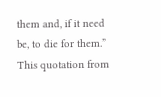them and, if it need be, to die for them.” This quotation from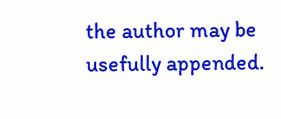the author may be usefully appended.